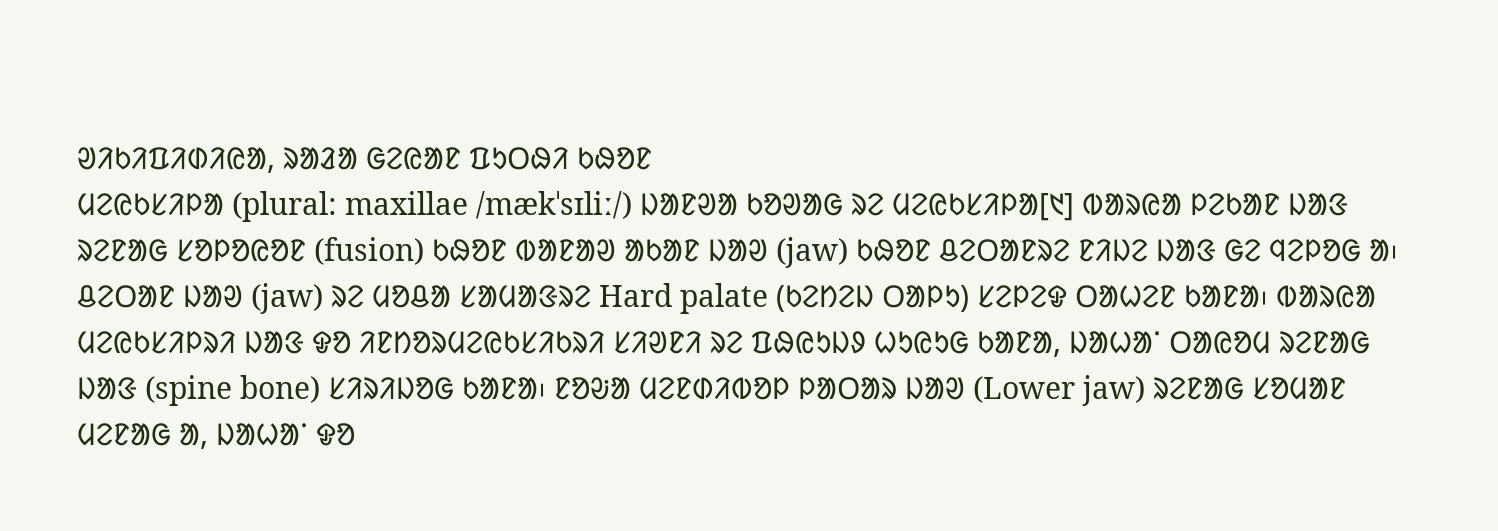ᱣᱤᱠᱤᱯᱤᱰᱤᱭᱟ, ᱨᱟᱲᱟ ᱜᱮᱭᱟᱱ ᱯᱩᱛᱷᱤ ᱠᱷᱚᱱ
ᱢᱮᱭᱠᱥᱤᱞᱟ (plural: maxillae /mækˈsɪliː/) ᱡᱟᱱᱣᱟ ᱠᱚᱣᱟᱜ ᱨᱮ ᱢᱮᱭᱠᱥᱤᱞᱟ[᱑] ᱵᱟᱨᱭᱟ ᱞᱮᱠᱟᱱ ᱡᱟᱝ ᱨᱮᱱᱟᱜ ᱥᱚᱞᱚᱭᱚᱱ (fusion) ᱠᱷᱚᱱ ᱵᱟᱱᱟᱣ ᱟᱠᱟᱱ ᱡᱟᱣ (jaw) ᱠᱷᱚᱱ ᱪᱮᱛᱟᱱᱨᱮ ᱱᱤᱡᱮ ᱡᱟᱝ ᱜᱮ ᱧᱮᱞᱚᱜ ᱟ᱾ ᱪᱮᱛᱟᱱ ᱡᱟᱣ (jaw) ᱨᱮ ᱢᱚᱪᱟ ᱥᱟᱢᱟᱝᱨᱮ Hard palate (ᱠᱮᱴᱮᱡ ᱛᱟᱞᱩ) ᱥᱮᱞᱮᱫ ᱛᱟᱦᱮᱱ ᱠᱟᱱᱟ᱾ ᱵᱟᱨᱭᱟ ᱢᱮᱭᱠᱥᱤᱞᱨᱤ ᱡᱟᱝ ᱫᱚ ᱤᱱᱴᱚᱨᱢᱮᱭᱠᱥᱤᱠᱨᱤ ᱥᱤᱣᱱᱤ ᱨᱮ ᱯᱷᱭᱩᱡᱽ ᱦᱩᱭᱩᱜ ᱠᱟᱱᱟ, ᱡᱟᱦᱟᱸ ᱛᱟᱭᱚᱢ ᱨᱮᱱᱟᱜ ᱡᱟᱝ (spine bone) ᱥᱤᱨᱤᱡᱚᱜ ᱠᱟᱱᱟ᱾ ᱱᱚᱶᱟ ᱢᱮᱱᱰᱤᱵᱚᱞ ᱞᱟᱛᱟᱨ ᱡᱟᱣ (Lower jaw) ᱨᱮᱱᱟᱜ ᱥᱚᱢᱟᱱ ᱢᱮᱱᱟᱜ ᱟ, ᱡᱟᱦᱟᱸ ᱫᱚ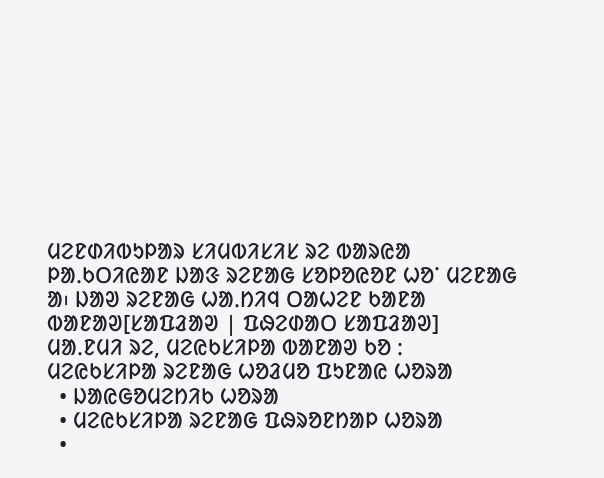ᱢᱮᱱᱰᱤᱵᱩᱞᱟᱨ ᱥᱤᱢᱵᱤᱥᱤᱥ ᱨᱮ ᱵᱟᱨᱭᱟ ᱞᱟᱹᱠᱛᱤᱭᱟᱱ ᱡᱟᱝ ᱨᱮᱱᱟᱜ ᱥᱚᱞᱚᱭᱚᱱ ᱦᱚᱸ ᱢᱮᱱᱟᱜ ᱟ᱾ ᱡᱟᱣ ᱨᱮᱱᱟᱜ ᱦᱟᱹᱴᱤᱧ ᱛᱟᱦᱮᱱ ᱠᱟᱱᱟ
ᱵᱟᱱᱟᱣ[ᱥᱟᱯᱲᱟᱣ | ᱯᱷᱮᱰᱟᱛ ᱥᱟᱯᱲᱟᱣ]
ᱢᱟᱹᱱᱢᱤ ᱨᱮ, ᱢᱮᱭᱠᱥᱤᱞᱟ ᱵᱟᱱᱟᱣ ᱠᱚ ᱺ
ᱢᱮᱭᱠᱥᱤᱞᱟ ᱨᱮᱱᱟᱜ ᱦᱚᱲᱢᱚ ᱯᱩᱱᱟᱭ ᱦᱚᱨᱟ
  • ᱡᱟᱭᱜᱚᱢᱮᱴᱤᱠ ᱦᱚᱨᱟ
  • ᱢᱮᱭᱠᱥᱤᱞᱟ ᱨᱮᱱᱟᱜ ᱯᱷᱨᱚᱱᱴᱟᱞ ᱦᱚᱨᱟ
  •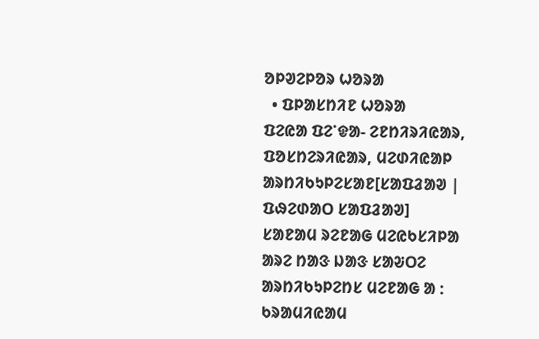ᱚᱞᱣᱮᱞᱚᱨ ᱦᱚᱨᱟ
  • ᱯᱞᱟᱥᱴᱤᱱ ᱦᱚᱨᱟ
ᱯᱮᱭᱟ ᱯᱮᱸᱫᱟ- ᱮᱱᱴᱤᱨᱤᱭᱟᱨ, ᱯᱚᱥᱴᱮᱨᱤᱭᱟᱨ, ᱢᱮᱰᱤᱭᱟᱞ
ᱟᱨᱴᱤᱠᱩᱞᱮᱥᱟᱱ[ᱥᱟᱯᱲᱟᱣ | ᱯᱷᱮᱰᱟᱛ ᱥᱟᱯᱲᱟᱣ]
ᱥᱟᱱᱟᱢ ᱨᱮᱱᱟᱜ ᱢᱮᱭᱠᱥᱤᱞᱟ ᱟᱨᱮ ᱴᱟᱝ ᱡᱟᱝ ᱥᱟᱶᱛᱮ ᱟᱨᱴᱤᱠᱩᱞᱮᱴᱥ ᱢᱮᱱᱟᱜ ᱟ ᱺ
ᱠᱨᱟᱢᱤᱭᱟᱢ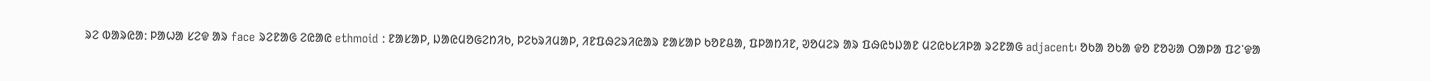ᱨᱮ ᱵᱟᱨᱭᱟᱺ ᱞᱟᱦᱟ ᱥᱮᱫ ᱟᱨ face ᱨᱮᱱᱟᱜ ᱮᱭᱟᱭ ethmoid ᱺ ᱱᱟᱥᱟᱞ, ᱡᱟᱭᱢᱚᱜᱮᱴᱤᱠ, ᱞᱮᱠᱨᱤᱢᱟᱞ, ᱤᱱᱯᱷᱮᱨᱤᱭᱟᱨ ᱱᱟᱥᱟᱞ ᱠᱚᱱᱪᱟ, ᱯᱞᱟᱴᱤᱱ, ᱣᱚᱢᱮᱨ ᱟᱨ ᱯᱷᱭᱩᱡᱟᱱ ᱢᱮᱭᱠᱥᱤᱞᱟ ᱨᱮᱱᱟᱜ adjacent᱾ ᱚᱠᱟ ᱚᱠᱟ ᱫᱚ ᱱᱚᱶᱟ ᱛᱟᱞᱟ ᱯᱮᱸᱫᱟ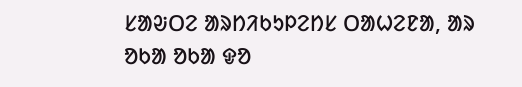ᱥᱟᱶᱛᱮ ᱟᱨᱴᱤᱠᱩᱞᱮᱴᱥ ᱛᱟᱦᱮᱱᱟ, ᱟᱨ ᱚᱠᱟ ᱚᱠᱟ ᱫᱚ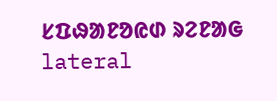ᱥᱯᱷᱟᱱᱚᱭᱰ ᱨᱮᱱᱟᱜ lateral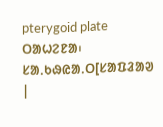pterygoid plate ᱛᱟᱦᱮᱱᱟ᱾
ᱥᱟᱹᱠᱷᱭᱟᱹᱛ[ᱥᱟᱯᱲᱟᱣ |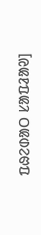ᱯᱷᱮᱰᱟᱛ ᱥᱟᱯᱲᱟᱣ]